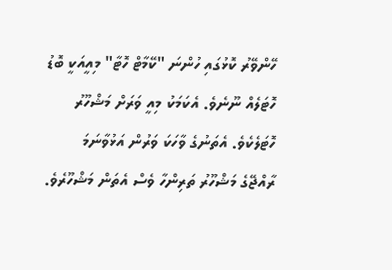ހޭންވޭރު ކޮޅުގައި ހުންނަ "ކޭމާޓް ހޮޓާ" މިއީއަކީ ބޮޑު ހޮޓަލެއް ނޫނެވެ. އެކަމަކު މިއީ ވަރަށް މަޝްހޫރު ހޮޓަލެކެވެ. އެތަނުގެ ވާހަކަ ވަރުން އަޅުވާނަމަ ރާއްޖޭގެ މަޝްހޫރު ތަރިންހާ ވެސް އެތަން މަޝްހޫރެވެ.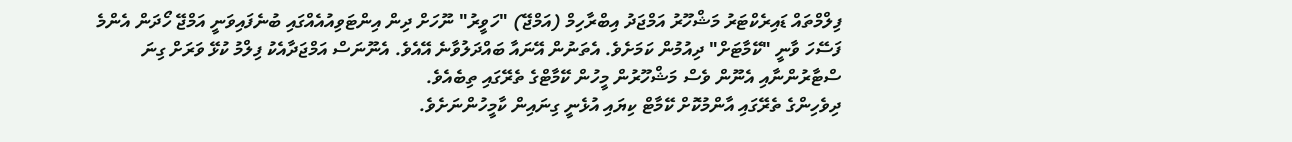ފިލްމްތައް ޑައިރެކްޓަރު މަޝްހޫރު އަމްޖަދު އިބްރާހިމް (އަމްޖޭ) "ހަވީރު" ނޫހަށް ދިން އިންޓަވިއުއެއްގައި ބުނެފައިވަނީ އަމްޖޭ ހޯދަން އެންމެ ފަސޭހަ ވާނީ "ކޭމާޓަށް" ދިއުމުން ކަމަށެވެ. އެތަނުން އޭނައާ ބައްދަލުވާނެ އޭއެވެ. އެނޫނަސް އަމްޖަދާއެކު ފިލްމު ކުޅޭ ވަރަށް ގިނަ ސްޓާރުންނާއި އެނޫން ވެސް މަޝްހޫރުން މީހުން ކޭމާޓްގެ ތެރޭގައި ތިބެއެވެ.
ދިވެހިންގެ ތެރޭގައި އާންމުކޮށް ކޭމާޓް ކިޔައި އުޅެނީ ގިނައިން ކާމީހުންނަށެވެ.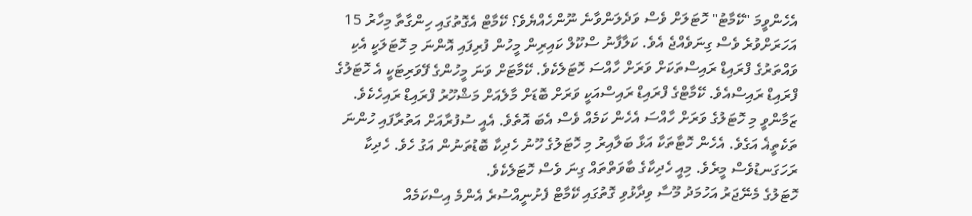އެހެންވީމަ "ކޭމާޓު" ހޮޓަލަށް ވެސް ވަދެލަންވާނެ ނޫންހެއްޔެވެ؟ ކޭމާޓް އެގޮތުގައި ހިންގާތާ މިހާރު 15 އަހަރަށްވުރެ ވެސް ގިނަވެއްޖެ އެވެ. ކަލާފާނު ސްކޫލް ކައިރިން މީހުން ފުރިފައި އޮންނަ މި ހޮޓަލަކީ އެކި ވައްތަރުގެ ފްރައިޑް ރައިސްތަކަށް ވަރަށް ހާއްސަ ހޮޓަލެކެވެ. ކޭމާޓަށް ވަނަ މީހުންގެ ފޭވަރިޓަކީ އެ ހޮޓަލުގެ ފްރައިޑް ރައިސްއެވެ. ކޭމާޓްގެ ފްރައިޑް ރައިސްއަކީ ވަރަށް ބޮޑަށް މާލެއަށް މަޝްހޫރު ފްރައިޑް ރައިހެކެވެ.
ޒަމާންވީ މި ހޮޓަލުގެ ވަރަށް ހާއްސަ އެހެން ކަމެއް ވެސް އެބަ އޮތެވެ. އެއީ ސުފުރާއަށް އަތުރާފައި ހުންނަ ތަކެތީޣެ އަގެވެ. އެހެން ހޮޓާތަކާ އަޅާ ބަލާއިރު މި ހޮޓަލުގެ ހޫނު ހެދިކާ ބޮޑުތަނުން އަގު ހެވެ. ހެދިކާ ރަހަގަނޑުވެސް މީރެވެ. މިއީ ހެދިކާގެ ބާވަތްތައް ގިނަ ވެސް ހޮޓަލެކެވެ.
ހޮޓަލުގެ މެނޭޖަރު އަހުމަދު މޫސާ ވިދާޅުވި ގޮތުގައި ކޭމާޓް ފެށުނީއްސުރެ އެންމެ އިސްކަމެއް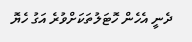ދެނީ އެހެން ހޮޓަލުތަކަށްވުރެ އަގު ހެޔޮ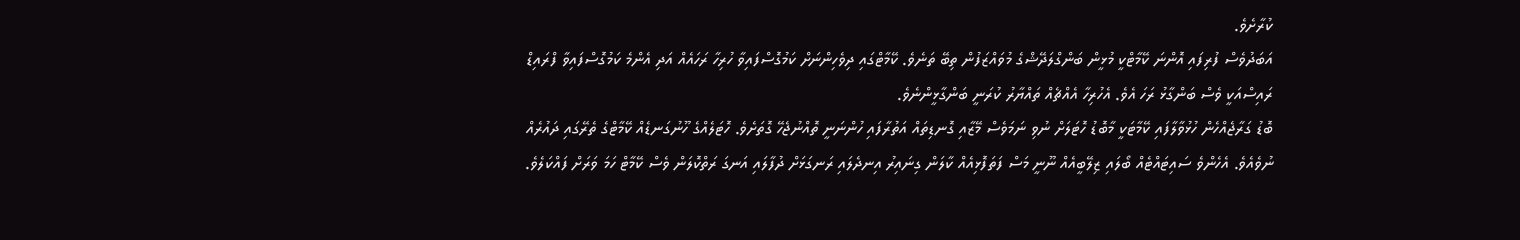ކުރާށެވެ.
އަބަދުވެސް ފުރިފައި އޮންނަ ކޭމާޓްކީ މުޅީން ބަންގްލަދޭޝްގެ މުވައްޒަފުން ތިބޭ ތަނެވެ. ކޭމާޓްގައި ދިވެހިންނަށް ކަމުގޮސްފައިވާ ހުރިހާ ރަހައެއް އަދި އެންމެ ކަމުގޮސްފައިވާ ފްރައިޑް ރައިސްއަކީ ވެސް ބަންގާޅު ރަހަ އެވެ. އެހުރިހާ އެއްޗެއް ތައްޔާރު ކުރަނީ ބަންގާޅީންނެވެ.
ބޮޑު ގަރާޖެއްހެން ހުޅުވާލާފައި ކޭމާޓަކީ މާބޮޑު ހޮޓަލަށް ނުވި ނަމަވެސް މޭޒާއި ގޮނޑިތައް އަތުރާފައި ހުންނަނީ ތޮއްނުޖެހޭ ގޮތަށެވެ. ހޮޓަލެއްގެ ހޫނުގަނޑެއް ކޭމާޓްގެ ތެރޭގައި ދައުރެއް ނުވެއެވެ. އެހެންވެ ސައިޓައްޓެއް ބޯލައި ޒިލޭބީއެއް ނޫނީ މަސް ފަތަފޮޅިއެއް ކާލަން ގިނައިރު އިނދެލައި ރަނގަޅަށް ދުފާލައި އަނގަ ރަތްކޮލަން ވެސް ކޭމާޓް ހަމަ ވަރަށް ފައްކަލެވެ.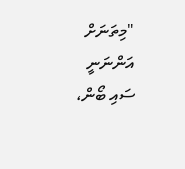"މިތަނަށް އަންނަނީ ސައި ބޯން،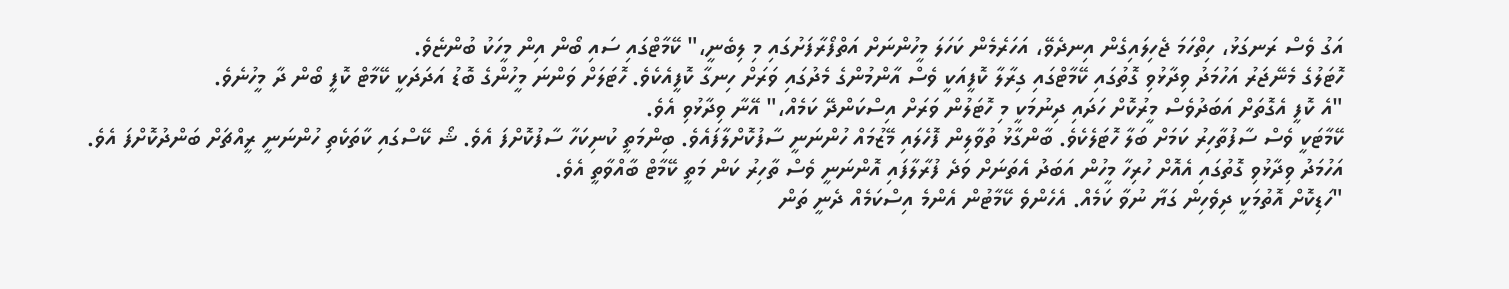އަގު ވެސް ރަނގަޅު، ހިތްހަމަ ޖެހިލައިގެން އިނދެވޭ، އަހަރެމެން ކަހަލަ މީހުންނަށް އަތްފޯރާފަށުގައި މި ލިބެނީ،" ކޭމާޓްގައި ސައި ބޯން އިން މީހަކު ބުންޏެވެ.
ހޮޓަލުގެ މެނޭޖަރު އަހުމަދު ވިދާޅުވި ގޮތުގައި ކޭމާޓްގައި ގިރާލާ ކޮފީއަކީ ވެސް އާންމުންގެ މެދުގައި ވަރަށް ހިނގާ ކޮފީއެކެވެ. ހޮޓަލަށް ވަންނަ މީހުންގެ ބޮޑު އަދަދަކީ ކޭމާޓް ކޮފީ ބޯން ދާ މީހުނެވެ.
"އެ ކޮފީ އެގޮތަށް އަބަދުވެސް މީރުކޮށް ހަދައި ދިނުމަކީ މި ހޮޓަލުން ވަރަށް އިސްކަންދޭ ކަމެއް،" އޭނާ ވިދާޅުވި އެވެ.
ކޭމާޓަކީ ވެސް ސާފުތާހިރު ކަމަށް ބަލާ ހޮޓަލެކެވެ. ބާންގާޅު ތުވާލިން ފޮހެލައި މޭޒުމައް ހުންނަނީ ސާފުކޮށްލާފައެވެ. ބިންމަތީ ކުނިކަހާ ސާފުކޮށްފަ އެވެ. ޝޯ ކޭސްގައި ކާތަކެތި ހުންނަނީ ރީއްޗަށް ބަންދުކޮށްފަ އެވެ.
އަހުމަދު ވިދާޅުވި ގޮތުގައި އެއޮށް ހުރިހާ މީހުން އަބަދު އެތަނަށް ވަދެ ފުރާލާފައި އޮންނަނީ ވެސް ތާހިރު ކަން މަތީ ކޭމާޓް ބާއްވާތީ އެވެ.
"ހަޑިކޮށް އޮތުމަކީ ދިވެހިން ގަޔާ ނުވާ ކަމެއް. އެހެންވެ ކޭމާޓުން އެންމެ އިސްކަމެއް ދެނީ ތަން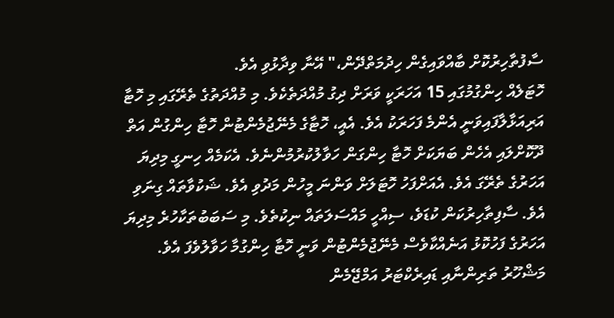ސާފުތާހިރުކޮށް ބާއްވައިގެން ހިދުމަތްދޭން،" އޭނާ ވިދާޅުވި އެވެ.
ހޮޓަލެއް ހިންގުމުގައި 15 އަހަރަކީ ވަރަށް ދިގު މުއްދަތެކެވެ. މި މުއްދަތުގެ ތެރޭގައި މި ހޮޓާ އަރިއަޅާލާފައިވަނީ އެންމެ ފަހަރަކު އެވެ. އެއީ، ހޮޓާގެ މެނޭޖުމެންޓުން ހޮޓާ ހިންގުން އަތް ދޫކޮށްލައި އެހެން ބަޔަކަށް ހޮޓާ ހިންގަން ހަވާލުކުރުމުންނެވެ. އެކަމެއް ހިނގީ މިދިޔަ އަހަރުގެ ތެރޭގަ އެވެ. އެއަށްފަހު ހޮޓަލަށް ވަންނަ މީހުން މަދުވި އެވެ. ޝަކުވާތައް ގިނަވި އެވެ. ސާފިތާހިރުކަން ކުޑަވެ، ސިއްހީ މައްސަލަތައް ނިކުތެވެ. މި ސަބަބުތަކާހުރެ މިދިޔަ އަހަރުގެ ފަހުކޮޅު އަނެއްކާވެސް މެނޭޖުމެންޓުން ވަނީ ހޮޓާ ހިންގުމާ ހަވާލުވެފަ އެވެ.
މަޝްހޫރު ތަރިންނާއި ޑައިރެކްޓަރު އަމްޖޭމެން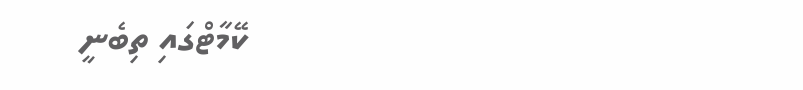ކޭމާޓްގައި ތިބެނީ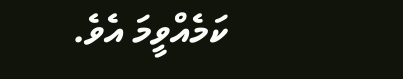ކަމެއްވީމަ އެވެ.